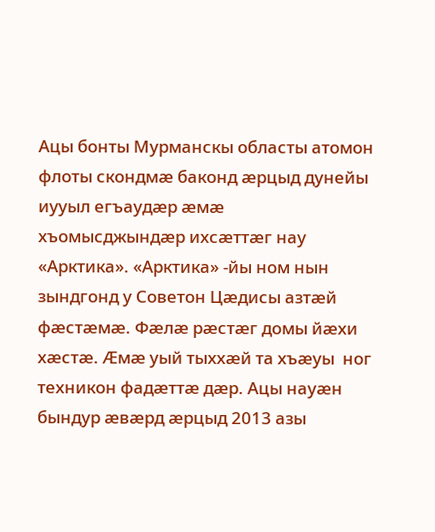Ацы бонты Мурманскы областы атомон флоты скондмæ баконд æрцыд дунейы иууыл егъаудæр æмæ хъомысджындæр ихсæттæг нау «Арктика». «Арктика» -йы ном нын зындгонд у Советон Цæдисы азтæй фæстæмæ. Фæлæ рæстæг домы йæхи хæстæ. Æмæ уый тыххæй та хъæуы  ног техникон фадæттæ дæр. Ацы науæн бындур æвæрд æрцыд 2013 азы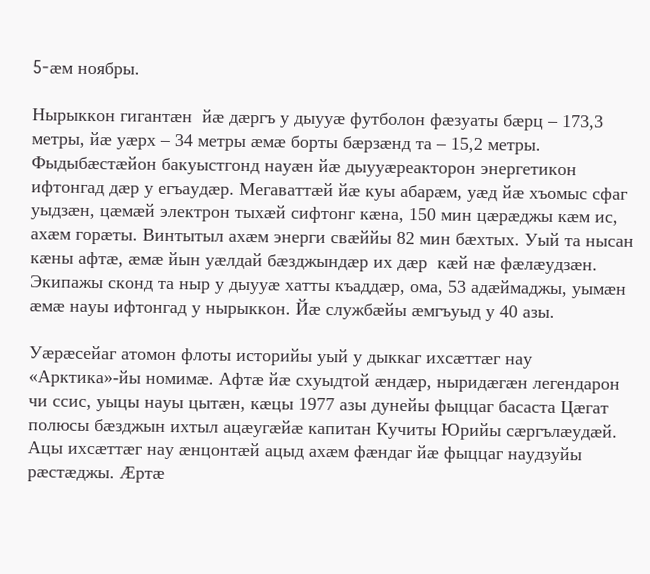5-æм ноябры.

Нырыккон гигантæн  йæ дæргъ у дыууæ футболон фæзуаты бæрц – 173,3 метры, йæ уæрх – 34 метры æмæ борты бæрзæнд та – 15,2 метры. Фыдыбæстæйон бакуыстгонд науæн йæ дыууæреакторон энергетикон ифтонгад дæр у егъаудæр. Мегаваттæй йæ куы абарæм, уæд йæ хъомыс сфаг уыдзæн, цæмæй электрон тыхæй сифтонг кæна, 150 мин цæрæджы кæм ис, ахæм горæты. Винтытыл ахæм энерги свæййы 82 мин бæхтых. Уый та нысан кæны афтæ, æмæ йын уæлдай бæзджындæр их дæр  кæй нæ фæлæудзæн. Экипажы сконд та ныр у дыууæ хатты къаддæр, ома, 53 адæймаджы, уымæн æмæ науы ифтонгад у нырыккон. Йæ службæйы æмгъуыд у 40 азы.

Уæрæсейаг атомон флоты историйы уый у дыккаг ихсæттæг нау «Арктика»-йы номимæ. Афтæ йæ схуыдтой æндæр, ныридæгæн легендарон чи ссис, уыцы науы цытæн, кæцы 1977 азы дунейы фыццаг басаста Цæгат полюсы бæзджын ихтыл ацæугæйæ капитан Кучиты Юрийы сæргълæудæй. Ацы ихсæттæг нау æнцонтæй ацыд ахæм фæндаг йæ фыццаг наудзуйы   рæстæджы. Æртæ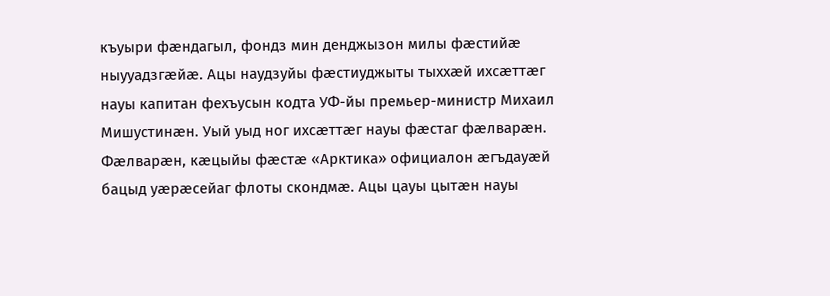къуыри фæндагыл, фондз мин денджызон милы фæстийæ ныууадзгæйæ. Ацы наудзуйы фæстиуджыты тыххæй ихсæттæг науы капитан фехъусын кодта УФ-йы премьер-министр Михаил Мишустинæн. Уый уыд ног ихсæттæг науы фæстаг фæлварæн. Фæлварæн, кæцыйы фæстæ «Арктика» официалон æгъдауæй бацыд уæрæсейаг флоты скондмæ. Ацы цауы цытæн науы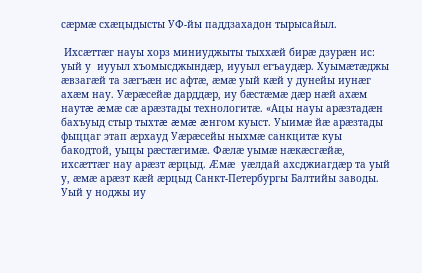сæрмæ схæцыдысты УФ-йы паддзахадон тырысайыл.

 Ихсæттæг науы хорз миниуджыты тыххæй бирæ дзурæн ис: уый у  иууыл хъомысджындæр, иууыл егъаудæр. Хуымæтæджы æвзагæй та зæгъæн ис афтæ, æмæ уый кæй у дунейы иунæг ахæм нау. Уæрæсейæ дарддæр, иу бæстæмæ дæр нæй ахæм наутæ æмæ сæ арæзтады технологитæ. «Ацы науы арæзтадæн бахъуыд стыр тыхтæ æмæ æнгом куыст. Уыимæ йæ арæзтады фыццаг этап æрхауд Уæрæсейы ныхмæ санкцитæ куы бакодтой, уыцы рæстæгимæ. Фæлæ уымæ нæкæсгæйæ, ихсæттæг нау арæзт æрцыд. Æмæ  уæлдай ахсджиагдæр та уый у, æмæ арæзт кæй æрцыд Санкт-Петербургы Балтийы заводы. Уый у ноджы иу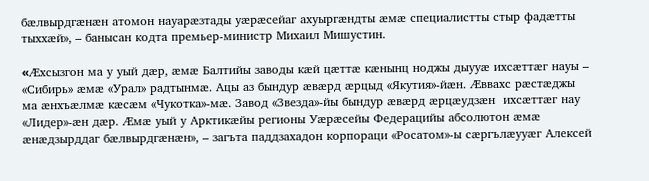бæлвырдгæнæн атомон науарæзтады уæрæсейаг ахуыргæндты æмæ специалистты стыр фадæтты тыххæй», – банысан кодта премьер-министр Михаил Мишустин.

«Æхсызгон ма у уый дæр, æмæ Балтийы заводы кæй цæттæ кæнынц ноджы дыууæ ихсæттæг науы – «Сибирь» æмæ «Урал» радтынмæ. Ацы аз бындур æвæрд æрцыд «Якутия»-йæн. Æввахс рæстæджы ма æнхъæлмæ кæсæм «Чукотка»-мæ. Завод «Звезда»-йы бындур æвæрд æрцæудзæн  ихсæттæг нау «Лидер»-æн дæр. Æмæ уый у Арктикæйы регионы Уæрæсейы Федерацийы абсолютон æмæ æнæдзырддаг бæлвырдгæнæн», – загъта паддзахадон корпораци «Росатом»-ы сæргълæууæг Алексей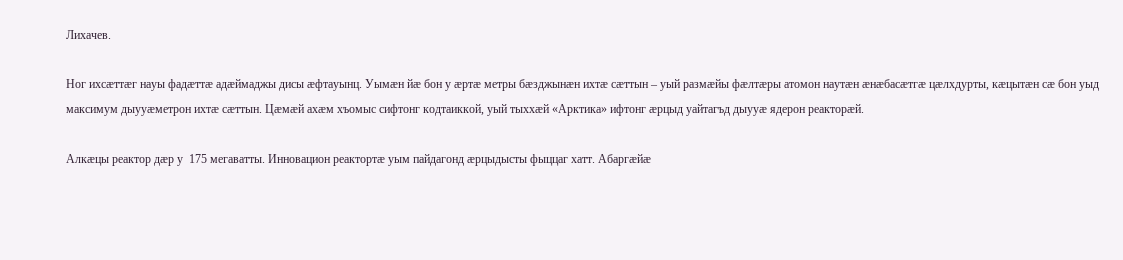Лихачев.

Ног ихсæттæг науы фадæттæ адæймаджы дисы æфтауынц. Уымæн йæ бон у æртæ метры бæзджынæн ихтæ сæттын – уый размæйы фæлтæры атомон наутæн æнæбасæтгæ цæлхдурты, кæцытæн сæ бон уыд максимум дыууæметрон ихтæ сæттын. Цæмæй ахæм хъомыс сифтонг кодтаиккой, уый тыххæй «Арктика» ифтонг æрцыд уайтагъд дыууæ ядерон реакторæй.

Алкæцы реактор дæр у  175 мегаватты. Инновацион реактортæ уым пайдагонд æрцыдысты фыццаг хатт. Абаргæйæ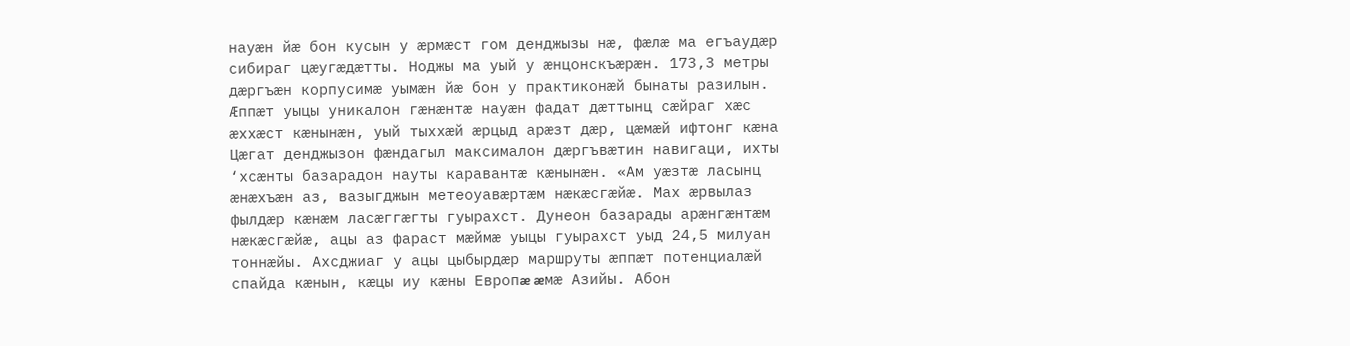науæн йæ бон кусын у æрмæст гом денджызы нæ, фæлæ ма егъаудæр сибираг цæугæдæтты. Ноджы ма уый у æнцонскъæрæн. 173,3 метры дæргъæн корпусимæ уымæн йæ бон у практиконæй бынаты разилын. Æппæт уыцы уникалон гæнæнтæ науæн фадат дæттынц сæйраг хæс æххæст кæнынæн, уый тыххæй æрцыд арæзт дæр, цæмæй ифтонг кæна Цæгат денджызон фæндагыл максималон дæргъвæтин навигаци, ихты ‘хсæнты базарадон науты каравантæ кæнынæн. «Ам уæзтæ ласынц æнæхъæн аз, вазыгджын метеоуавæртæм нæкæсгæйæ. Мах æрвылаз  фылдæр кæнæм ласæггæгты гуырахст. Дунеон базарады арæнгæнтæм нæкæсгæйæ, ацы аз фараст мæймæ уыцы гуырахст уыд 24,5 милуан тоннæйы. Ахсджиаг у ацы цыбырдæр маршруты æппæт потенциалæй спайда кæнын, кæцы иу кæны Европæ æмæ Азийы. Абон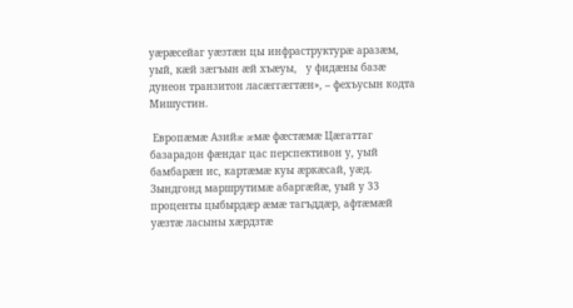уæрæсейаг уæзтæн цы инфраструктурæ аразæм, уый, кæй зæгъын æй хъæуы,   у фидæны базæ дунеон транзитон ласæггæгтæн», – фехъусын кодта Мишустин.

 Европæмæ Азийæ æмæ фæстæмæ Цæгаттаг базарадон фæндаг цас перспективон у, уый бамбарæн ис, картæмæ куы æркæсай, уæд. Зындгонд маршрутимæ абаргæйæ, уый у 33 проценты цыбырдæр æмæ тагъддæр, афтæмæй уæзтæ ласыны хæрдзтæ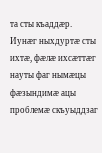та сты къаддæр. Иунæг ныхдуртæ сты ихтæ, фæлæ ихсæттæг науты фаг нымæцы фæзындимæ ацы проблемæ скъуыддзаг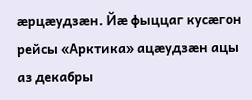æрцæудзæн. Йæ фыццаг кусæгон рейсы «Арктика» ацæудзæн ацы аз декабры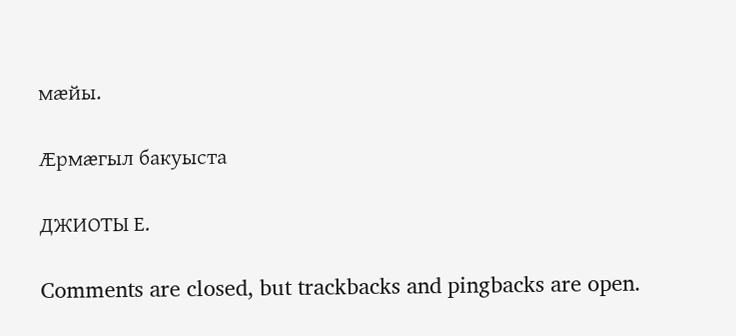мæйы.

Æрмæгыл бакуыста

ДЖИОТЫ Е.

Comments are closed, but trackbacks and pingbacks are open.